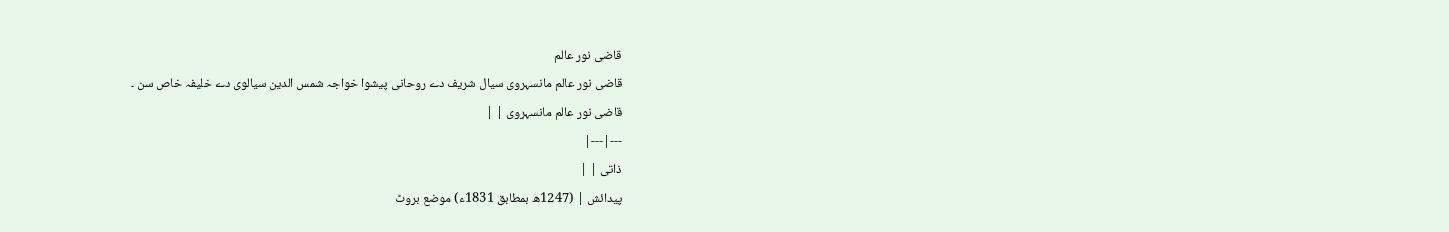قاضی نور عالم
قاضی نور عالم مانسہروی سیال شریف دے روحانی پیشوا خواجہ شمس الدین سیالوی دے خلیفہ خاص سن ۔
قاضی نور عالم مانسہروی | |
---|---|
ذاتی | |
پیدائش | (1247ھ بمطابق 1831ء) موضع بروٹ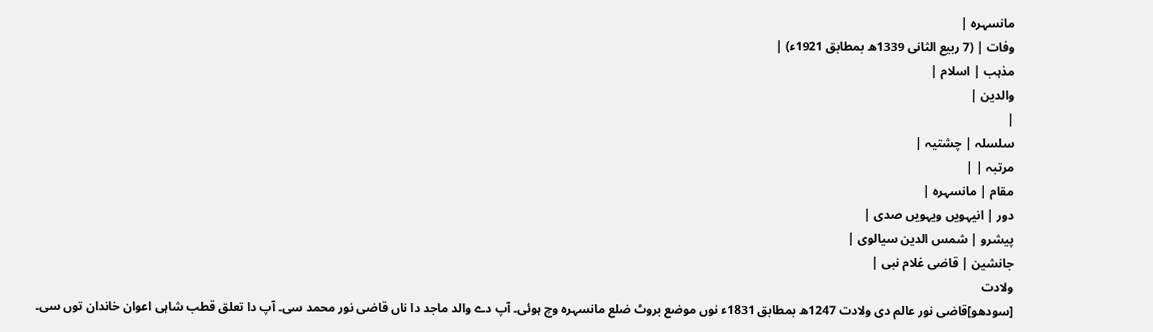مانسہرہ |
وفات | (7 ربیع الثانی 1339ھ بمطابق 1921ء) |
مذہب | اسلام |
والدین |
|
سلسلہ | چشتیہ |
مرتبہ | |
مقام | مانسہرہ |
دور | انیہويں ویہويں صدی |
پیشرو | شمس الدین سیالوی |
جانشین | قاضی غلام نبی |
ولادت
[سودھو]قاضی نور عالم دی ولادت 1247ھ بمطابق 1831ء نوں موضع بروٹ ضلع مانسہرہ وچ ہوئی۔ آپ دے والد ماجد دا ناں قاضی نور محمد سی۔ آپ دا تعلق قطب شاہی اعوان خاندان توں سی۔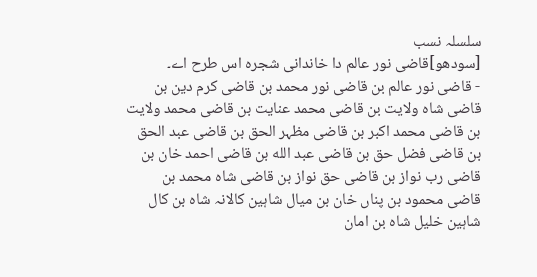سلسلہ نسب
[سودھو]قاضی نور عالم دا خاندانی شجرہ اس طرح اے۔
- قاضی نور عالم بن قاضی نور محمد بن قاضی کرم دین بن قاضی شاه ولایت بن قاضی محمد عنایت بن قاضی محمد ولایت بن قاضی محمد اکبر بن قاضی مظہر الحق بن قاضی عبد الحق بن قاضی فضل حق بن قاضی عبد الله بن قاضی احمد خان بن قاضی رب نواز بن قاضی حق نواز بن قاضی شاه محمد بن قاضی محمود بن پناں خان بن میال شاہین کالانہ شاہ بن کال شاہین خلیل شاہ بن امان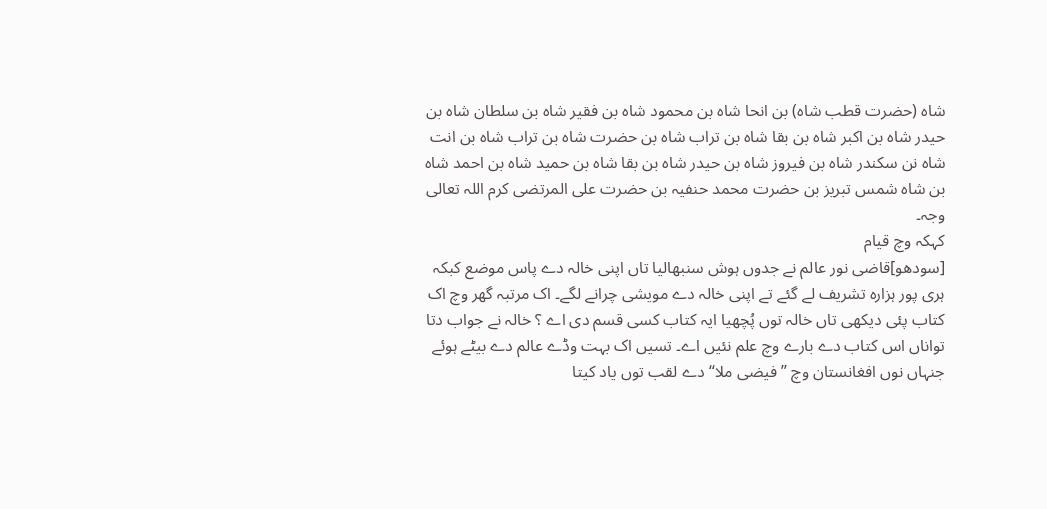شاه (حضرت قطب شاہ) بن انحا شاه بن محمود شاہ بن فقیر شاہ بن سلطان شاہ بن حیدر شاہ بن اکبر شاہ بن بقا شاہ بن تراب شاه بن حضرت شاہ بن تراب شاہ بن انت شاہ نن سکندر شاہ بن فیروز شاہ بن حیدر شاہ بن بقا شاہ بن حمید شاہ بن احمد شاه بن شاہ شمس تبریز بن حضرت محمد حنفیہ بن حضرت علی المرتضی کرم اللہ تعالی وجہ۔
کہکہ وچ قیام
[سودھو]قاضی نور عالم نے جدوں ہوش سنبھالیا تاں اپنی خالہ دے پاس موضع كبکہ ہری پور ہزارہ تشریف لے گئے تے اپنی خالہ دے مویشی چرانے لگے۔ اک مرتبہ گھر وچ اک کتاب پئی دیکھی تاں خالہ توں پُچھیا ایہ کتاب کسی قسم دی اے ؟ خالہ نے جواب دتا تواناں اس کتاب دے بارے وچ علم نئيں اے۔ تسيں اک بہت وڈے عالم دے بیٹے ہوئے جنہاں نوں افغانستان وچ ’’فیضی ملا“ دے لقب توں یاد کيتا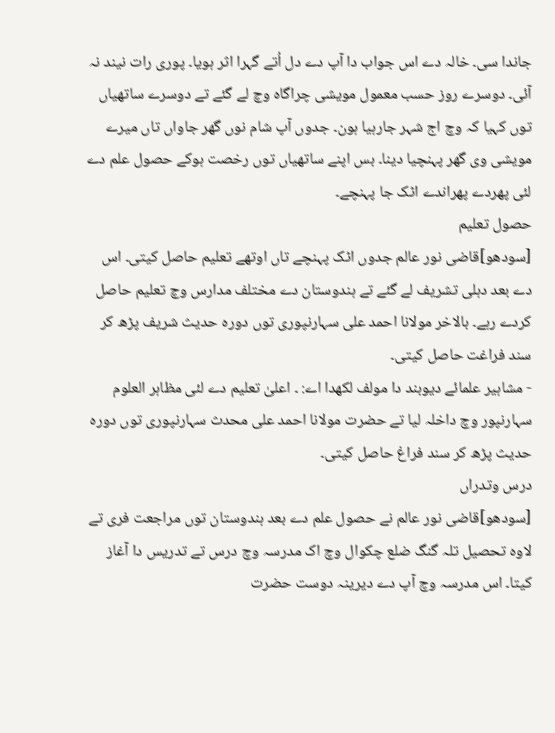جاندا سی۔ خالہ دے اس جواب دا آپ دے دل اُتے گہرا اثر ہويا۔ پوری رات نیند نہ آئی۔ دوسرے روز حسب معمول مویشی چراگاہ وچ لے گئے تے دوسرے ساتھیاں توں کہیا کہ وچ اج شہر جارہیا ہون۔ جدوں آپ شام نوں گھر جاواں تاں میرے مویشی وی گھر پہنچیا دینا۔ بس اپنے ساتھیاں توں رخصت ہوکے حصول علم دے لئی پھردے پھراندے اٹک جا پہنچے۔
حصول تعلیم
[سودھو]قاضی نور عالم جدوں اٹک پہنچے تاں اوتھے تعلیم حاصل کيتی۔ اس دے بعد دہلی تشریف لے گئے تے ہندوستان دے مختلف مدارس وچ تعلیم حاصل کردے رہے۔ بالاخر مولانا احمد على سہارنپوری توں دورہ حدیث شریف پڑھ کر سند فراغت حاصل کيتی۔
- مشاہیر علمائے دیوبند دا مولف لکھدا اے: ۔ اعلیٰ تعلیم دے لئی مظاہر العلوم سہارنپور وچ داخلہ لیا تے حضرت مولانا احمد علی محدث سہارنپوری توں دورہ حدیث پڑھ کر سند فراغ حاصل کيتی۔
درس وتدراں
[سودھو]قاضی نور عالم نے حصول علم دے بعد ہندوستان توں مراجعت فری تے لاوہ تحصیل تلہ گنگ ضلع چکوال وچ اک مدرسہ وچ درس تے تدریس دا آغاز کيتا۔ اس مدرسہ وچ آپ دے دیرینہ دوست حضرت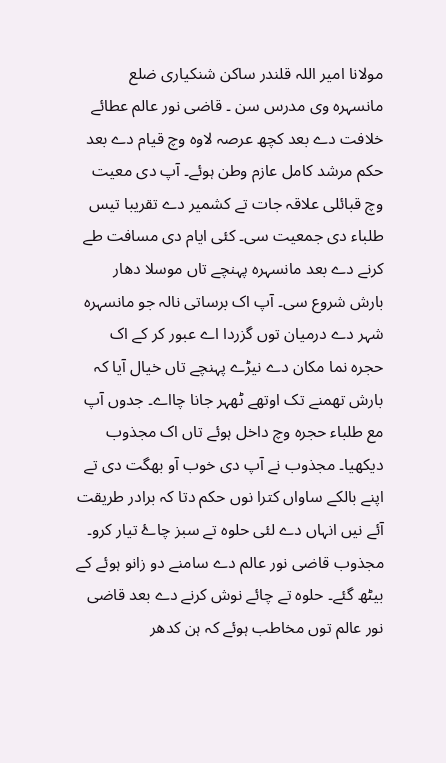مولانا امیر اللہ قلندر ساکن شنکیاری ضلع مانسہرہ وی مدرس سن ۔ قاضی نور عالم عطائے خلافت دے بعد کچھ عرصہ لاوہ وچ قیام دے بعد حکم مرشد کامل عازم وطن ہوئے۔ آپ دی معیت وچ قبائلی علاقہ جات تے کشمیر دے تقریبا تیس طلباء دی جمعیت سی۔ کئی ایام دی مسافت طے کرنے دے بعد مانسہرہ پہنچے تاں موسلا دھار بارش شروع سی۔ آپ اک برساتی نالہ جو مانسہرہ شہر دے درمیان توں گزردا اے عبور کر کے اک حجره نما مکان دے نیڑے پہنچے تاں خیال آیا کہ بارش تھمنے تک اوتھے ٹھہر جانا چااے۔ جدوں آپ مع طلباء حجرہ وچ داخل ہوئے تاں اک مجذوب دیکھیا۔ مجذوب نے آپ دی خوب آو بھگت دی تے اپنے بالکے ساواں کترا نوں حکم دتا کہ برادر طریقت آئے نيں انہاں دے لئی حلوہ تے سبز چاۓ تیار کرو۔ مجذوب قاضی نور عالم دے سامنے دو زانو ہوئے کے بیٹھ گئے۔ حلوہ تے چائے نوش کرنے دے بعد قاضی نور عالم توں مخاطب ہوئے کہ ہن کدھر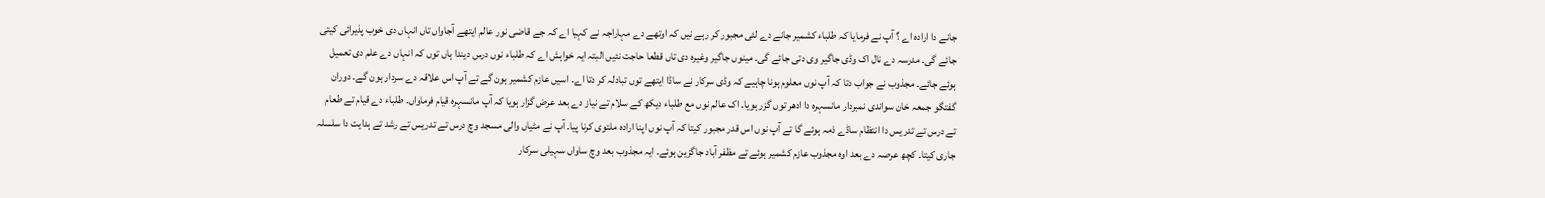جانے دا ارادہ اے ؟ آپ نے فرمایا کہ طلباء کشمیر جانے دے لئی مجبور کر رہے نيں کہ اوتھے دے مہاراجہ نے کہیا اے کہ جے قاضی نور عالم ایتھے آجاواں تاں انہاں دی خوب پذیرائی کيتی جائے گی۔ مدرسہ دے نال اک وڈی جاگیر وی دتی جائے گی۔ مینوں جاگیر وغیرہ دی تاں قطعا حاجت نئيں البتہ ایہ خواہش اے کہ طلباء نوں درس دیندا ہاں توں کہ انہاں دے علم دی تعمیل ہوئے جائے۔ مجذوب نے جواب دتا کہ آپ نوں معلوم ہونا چاہیے کہ وڈی سرکار نے ساڈا ایتھے توں تبادلہ کر دتا اے۔ اسيں عازم کشمیر ہون گے تے آپ اس علاقہ دے سردار ہون گے۔ دوران گفتگو جمعہ خان سواندی نمبردار مانسہرہ دا ادھر توں گزر ہويا۔ اک عالم نوں مع طلباء دیکھ کے سلام تے نیاز دے بعد عرض گزار ہويا کہ آپ مانسہرہ قیام فرماواں۔ طلباء دے قیام تے طعام تے درس تے تدریس دا انتظام ساڈے ذمہ ہوئے گا تے آپ نوں اس قدر مجبور کيتا کہ آپ نوں اپنا ارادہ ملتوی کرنا پيا۔ آپ نے مٹیاں والی مسجد وچ درس تے تدریس تے رشد تے ہدایت دا سلسلہ جاری کيتا۔ کچھ عرصہ دے بعد اوہ مجذوب عازم کشمیر ہوئے تے مظفر آباد جاگزین ہوئے۔ ایہ مجذوب بعد وچ ساواں سہیلی سرکار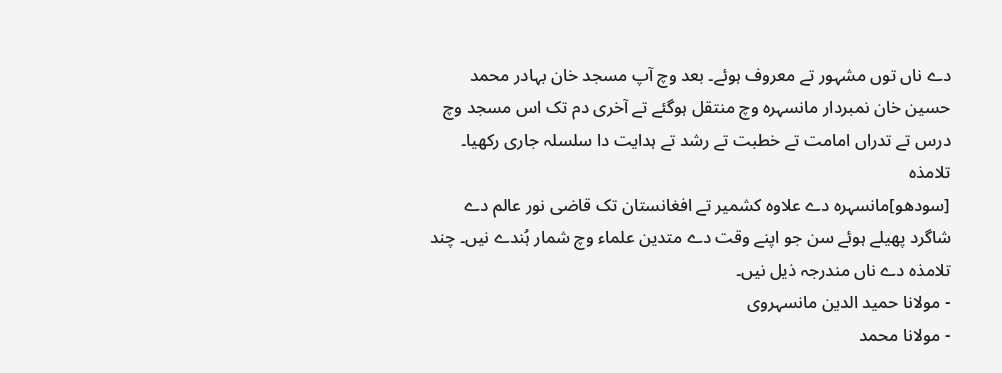دے ناں توں مشہور تے معروف ہوئے۔ بعد وچ آپ مسجد خان بہادر محمد حسین خان نمبردار مانسہرہ وچ منتقل ہوگئے تے آخری دم تک اس مسجد وچ درس تے تدراں امامت تے خطبت تے رشد تے ہدایت دا سلسلہ جاری رکھیا۔
تلامذہ
[سودھو]مانسہرہ دے علاوہ کشمیر تے افغانستان تک قاضی نور عالم دے شاگرد پھیلے ہوئے سن جو اپنے وقت دے متدین علماء وچ شمار ہُندے نيں۔ چند تلامذہ دے ناں مندرجہ ذیل نيں۔
- مولانا حمید الدین مانسہروی
- مولانا محمد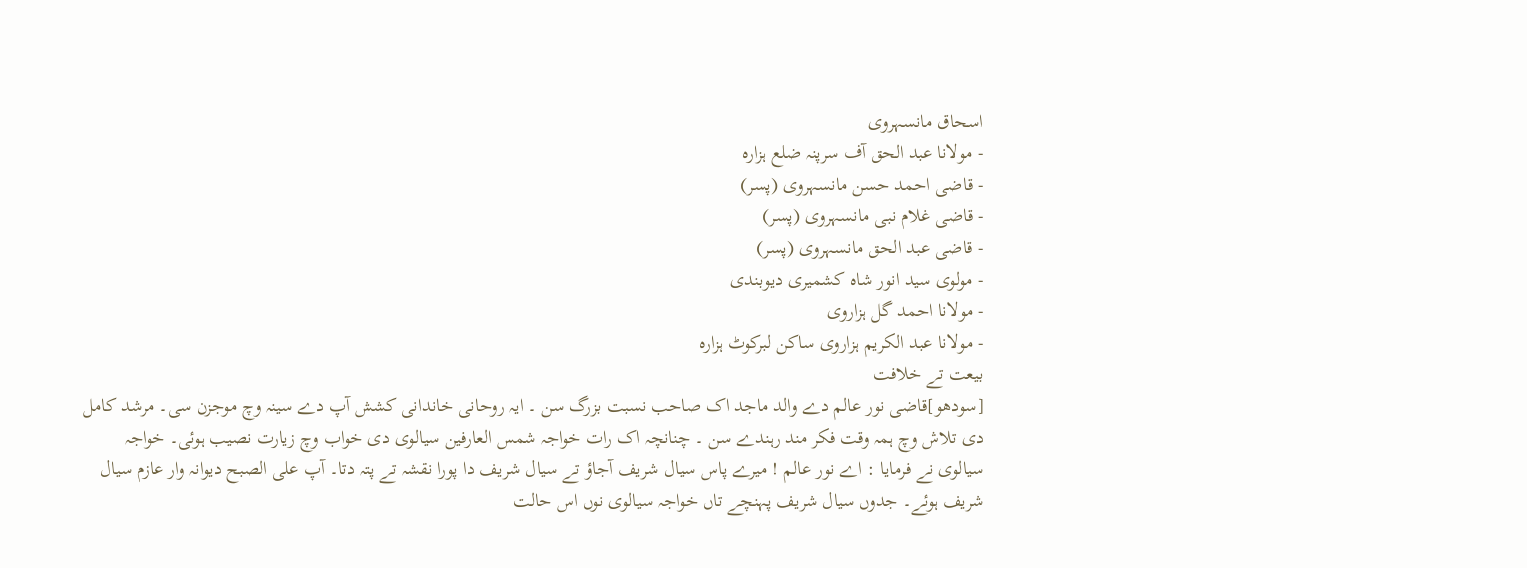اسحاق مانسہروی
- مولانا عبد الحق آف سرپنہ ضلع ہزارہ
- قاضی احمد حسن مانسہروی (پسر)
- قاضی غلام نبی مانسہروی (پسر)
- قاضی عبد الحق مانسہروی (پسر)
- مولوی سید انور شاہ کشمیری دیوبندی
- مولانا احمد گل ہزاروی
- مولانا عبد الکریم ہزاروی ساکن لبرکوٹ ہزارہ
بیعت تے خلافت
[سودھو]قاضی نور عالم دے والد ماجد اک صاحب نسبت بزرگ سن ۔ ایہ روحانی خاندانی کشش آپ دے سینہ وچ موجزن سی۔ مرشد کامل دی تلاش وچ ہمہ وقت فکر مند رہندے سن ۔ چنانچہ اک رات خواجہ شمس العارفین سیالوی دی خواب وچ زیارت نصیب ہوئی۔ خواجہ سیالوی نے فرمایا : اے نور عالم ! میرے پاس سیال شریف آجاؤ تے سیال شریف دا پورا نقشہ تے پتہ دتا۔ آپ علی الصبح دیوانہ وار عازم سیال شریف ہوئے۔ جدوں سیال شریف پہنچے تاں خواجہ سیالوی نوں اس حالت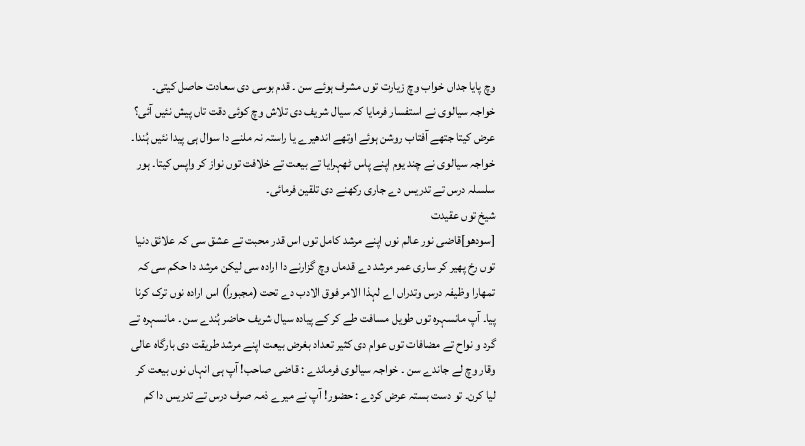وچ پایا جداں خواب وچ زیارت توں مشرف ہوئے سن ۔ قدم بوسی دی سعادت حاصل کيتی۔ خواجہ سیالوی نے استفسار فرمایا کہ سیال شریف دی تلاش وچ کوئی دقت تاں پیش نئيں آئی؟ عرض کيتا جتھے آفتاب روشن ہوئے اوتھے اندھیرے یا راستہ نہ ملنے دا سوال ہی پیدا نئيں ہُندا۔ خواجہ سیالوی نے چند یوم اپنے پاس ٹھہرایا تے بیعت تے خلافت توں نواز کر واپس کيتا۔ ہور سلسلہ درس تے تدریس دے جاری رکھنے دی تلقین فرمائی۔
شیخ توں عقیدت
[سودھو]قاضی نور عالم نوں اپنے مرشد کامل توں اس قدر محبت تے عشق سی کہ علائق دنیا توں رخ پھیر کر ساری عمر مرشد دے قدماں وچ گزارنے دا ارادہ سی لیکن مرشد دا حکم سی کہ تمهارا وظیفہ درس وتدراں اے لہذا الامر فوق الادب دے تحت (مجبوراً) اس ارادہ نوں ترک کرنا پيا۔ آپ مانسہرہ توں طویل مسافت طے کر کے پیادہ سیال شریف حاضر ہُندے سن ۔ مانسہرہ تے گرد و نواح تے مضافات توں عوام دی کثیر تعداد بغرض بیعت اپنے مرشد طریقت دی بارگاه عالی وقار وچ لے جاندے سن ۔ خواجہ سیالوی فرماندے : قاضی صاحب! آپ ہی انہاں نوں بیعت کر ليا کرن۔ تو دست بستہ عرض کردے : حضور! آپ نے میرے ذمہ صرف درس تے تدریس دا کم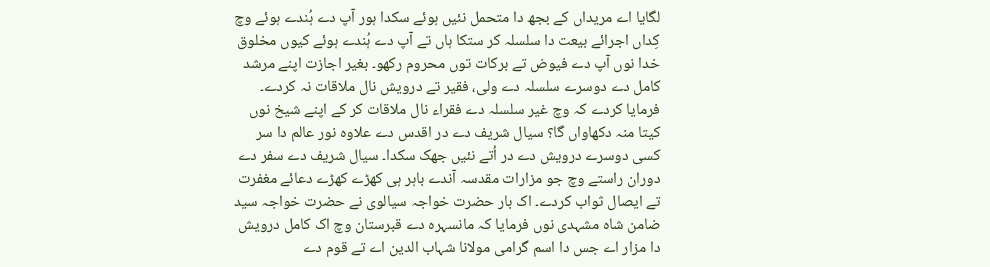لگایا اے مریداں کے بجھ دا متحمل نئيں ہوئے سکدا ہور آپ دے ہُندے ہوئے وچ کِداں اجرائے بیعت دا سلسلہ کر ستکا ہاں تے آپ دے ہُندے ہوئے کیوں مخلوق خدا نوں آپ دے فیوض تے برکات توں محروم رکھو۔ بغیر اجازت اپنے مرشد کامل دے دوسرے سلسلہ دے ولی، فقیر تے درویش نال ملاقات نہ کردے۔ فرمایا کردے کہ وچ غیر سلسلہ دے فقراء نال ملاقات کر کے اپنے شیخ نوں کيتا منہ دکھاواں گا؟ سیال شریف دے در اقدس دے علاوہ نور عالم دا سر کسی دوسرے درویش دے در اُتے نئيں جھک سکدا۔ سیال شریف دے سفر دے دوران راستے وچ جو مزارات مقدسہ آندے باہر ہی کھڑے کھڑے دعائے مغفرت تے ایصال ثواب کردے۔ اک بار حضرت خواجہ سیالوی نے حضرت خواجہ سید ضامن شاہ مشہدی نوں فرمایا کہ مانسہرہ دے قبرستان وچ اک کامل درویش دا مزار اے جس دا اسم گرامی مولانا شہاب الدین اے تے قوم دے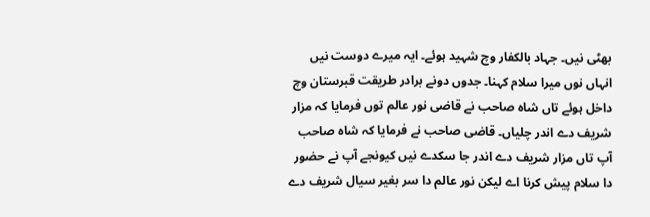بھٹی نيں۔ جہاد بالكفار وچ شہید ہوئے۔ ایہ میرے دوست نيں انہاں نوں میرا سلام کہنا۔ جدوں دونے برادر طریقت قبرستان وچ داخل ہوئے تاں شاہ صاحب نے قاضی نور عالم توں فرمایا کہ مزار شریف دے اندر چلياں۔ قاضی صاحب نے فرمایا کہ شاہ صاحب آپ تاں مزار شریف دے اندر جا سکدے نيں کیونجے آپ نے حضور دا سلام پیش کرنا اے لیکن نور عالم دا سر بغیر سیال شریف دے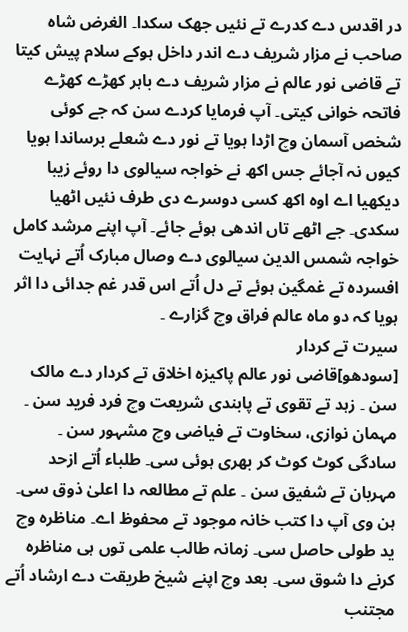در اقدس دے کدرے تے نئيں جھک سکدا۔ الغرض شاہ صاحب نے مزار شریف دے اندر داخل ہوکے سلام پیش کيتا تے قاضی نور عالم نے مزار شریف دے باہر کھڑے کھڑے فاتحہ خوانی کیتی۔ آپ فرمایا کردے سن کہ جے کوئی شخص آسمان وچ اڑدا ہويا تے نور دے شعلے برساندا ہويا کیوں نہ آجائے جس اکھ نے خواجہ سیالوی دا روئے زیبا دیکھیا اے اوہ اکھ کسی دوسرے دی طرف نئيں اٹھیا سکدی۔ جے اٹھے تاں اندھی ہوئے جائے۔ آپ اپنے مرشد کامل خواجہ شمس الدین سیالوی دے وصال مبارک اُتے نہایت افسردہ تے غمگین ہوئے تے دل اُتے اس قدر غم جدائی دا اثر ہويا کہ دو ماہ عالم فراق وچ گزارے ۔
سیرت تے کردار
[سودھو]قاضی نور عالم پاکیزه اخلاق تے کردار دے مالک سن ۔ زہد تے تقوی تے پابندی شریعت وچ فرد فرید سن ۔ مہمان نوازی، سخاوت تے فیاضی وچ مشہور سن ۔ سادگی کوٹ کوٹ کر بھری ہوئی سی۔ طلباء اُتے ازحد مہربان تے شفیق سن ۔ علم تے مطالعہ دا اعلیٰ ذوق سی۔ ہن وی آپ دا کتب خانہ موجود تے محفوظ اے۔ مناظرہ وچ ید طولی حاصل سی۔ زمانہ طالب علمی توں ہی مناظرہ کرنے دا شوق سی۔ بعد وچ اپنے شیخ طریقت دے ارشاد اُتے مجتنب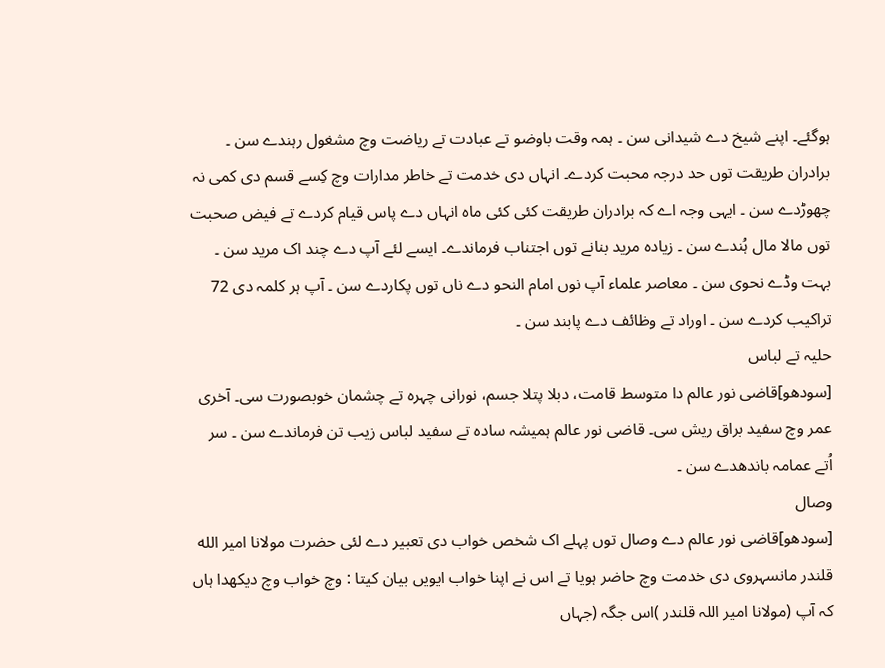ہوگئے۔ اپنے شیخ دے شیدانی سن ۔ ہمہ وقت باوضو تے عبادت تے ریاضت وچ مشغول رہندے سن ۔ برادران طریقت توں حد درجہ محبت کردے۔ انہاں دی خدمت تے خاطر مدارات وچ کِسے قسم دی کمی نہ چھوڑدے سن ۔ ایہی وجہ اے کہ برادران طریقت کئی کئی ماہ انہاں دے پاس قیام کردے تے فیض صحبت توں مالا مال ہُندے سن ۔ زیادہ مرید بنانے توں اجتناب فرماندے۔ ايسے لئے آپ دے چند اک مرید سن ۔ بہت وڈے نحوی سن ۔ معاصر علماء آپ نوں امام النحو دے ناں توں پکاردے سن ۔ آپ ہر کلمہ دی 72 تراکیب کردے سن ۔ اوراد تے وظائف دے پابند سن ۔
حلیہ تے لباس
[سودھو]قاضی نور عالم دا متوسط قامت، دبلا پتلا جسم، نورانی چہرہ تے چشمان خوبصورت سی۔ آخری عمر وچ سفید براق ریش سی۔ قاضی نور عالم ہمیشہ سادہ تے سفید لباس زیب تن فرماندے سن ۔ سر اُتے عمامہ باندھدے سن ۔
وصال
[سودھو]قاضی نور عالم دے وصال توں پہلے اک شخص خواب دی تعبیر دے لئی حضرت مولانا امیر الله قلندر مانسہروی دی خدمت وچ حاضر ہويا تے اس نے اپنا خواب ایويں بیان کيتا : وچ خواب وچ دیکھدا ہاں کہ آپ (مولانا امیر اللہ قلندر )اس جگہ (جہاں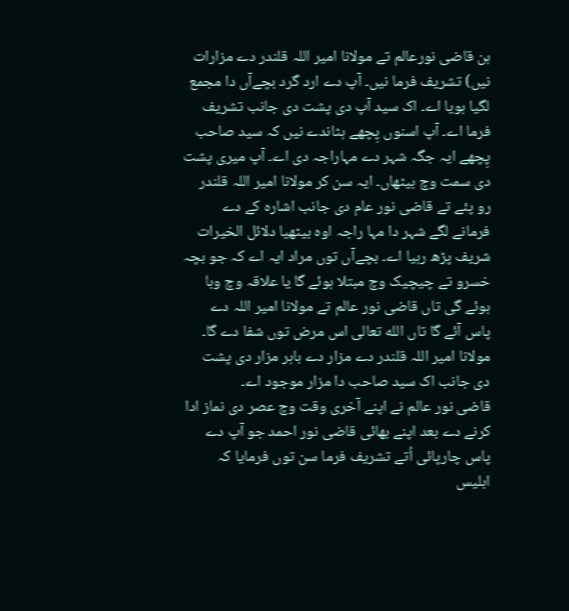ہن قاضی نورعالم تے مولانا امیر اللہ قلندر دے مزارات نيں) تشریف فرما نيں۔ آپ دے ارد گرد بچےآں دا مجمع لگیا ہويا اے۔ اک سید آپ دی پشت دی جانب تشریف فرما اے۔ آپ اسنوں پِچھے ہٹاندے نيں کہ سید صاحب پِچھے ایہ جگہ شہر دے مہاراجہ دی اے۔ آپ میری پشت دی سمت وچ بیٹھاں۔ ایہ سن کر مولانا امیر اللہ قلندر رو پئے تے قاضی نور عام دی جانب اشارہ کے دے فرمانے لگے شہر دا مہا راجہ اوہ بیٹھیا دلائل الخیرات شریف پڑھ رہیا اے۔ بچےآں توں مراد ایہ اے کہ جو بچہ خسرو تے چیچیک وچ مبتلا ہوئے گا یا علاقہ وچ وبا ہوئے گی تاں قاضی نور عالم تے مولانا امیر اللہ دے پاس آئے گا تاں الله تعالی اس مرض توں شفا دے گا۔ مولانا امیر اللہ قلندر دے مزار دے باہر مزار دی پشت دی جانب اک سید صاحب دا مزار موجود اے۔
قاضی نور عالم نے اپنے آخری وقت وچ عصر دی نماز ادا کرنے دے بعد اپنے بھائی قاضی نور احمد جو آپ دے پاس چارپائی اُتے تشریف فرما سن توں فرمایا کہ ابلیس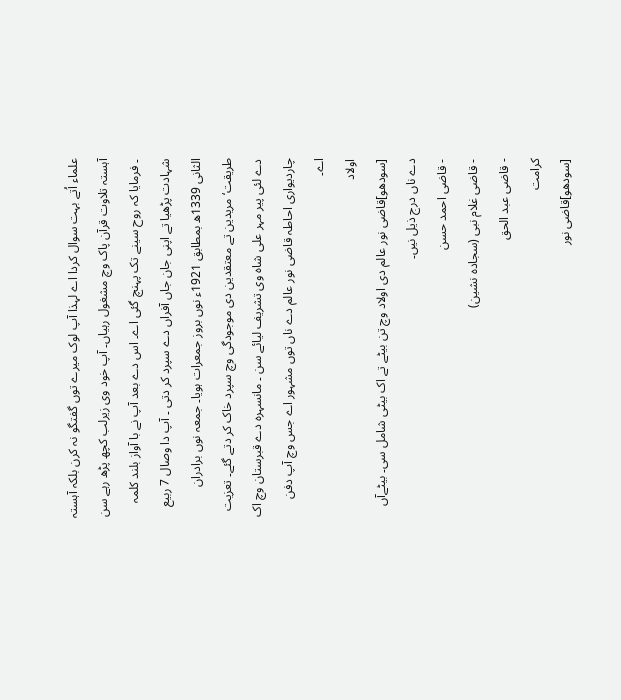علماء اُتے بہت سوال کردا اے لہذا آپ لوک میرے توں گفتگو نہ کرن بلکہ آہستہ آہستہ تلاوت قرآن پاک وچ مشغول رہیاں۔ آپ خود وی زیرلب کچھ پڑھ رہے سن ۔ فرمایا کہ روح سینے تک پہنچ گئی اے۔ اس دے بعد آپ نے با آواز بلند کلمہ شہادت پڑھیا تے اپنی جان جاں آفراں دے سپرد کر دتی ۔ آپ دا وصال 7 ربیع الثانی 1339ھ بمطابق 1921ء نوں بروز جمعرات ہويا۔ جمعہ نوں برادران طریقت‘ مریدین تے معتقدین دی موجودگی وچ سپرد خاک کر دتے گئے۔ تعزیت دے لئی پیر مہر علی شاہ وی تشریف لیائے سن ۔ مانسہرہ دے قبرستان وچ اک چاردیواری احاطہ قاضی نور عالم دے ناں توں مشہور اے جس وچ آپ دفن اے۔
اولاد
[سودھو]قاضی نور عالم دی اولاد وچ تن بیٹے تے اک بیٹی شامل سی۔ بیٹےآں دے ناں درج ذیل نيں۔
- قاضی احمد حسن
- قاضی غلام نبی (سجادہ نشین)
- قاضی عبد الحق
کرامت
[سودھو]قاضی نور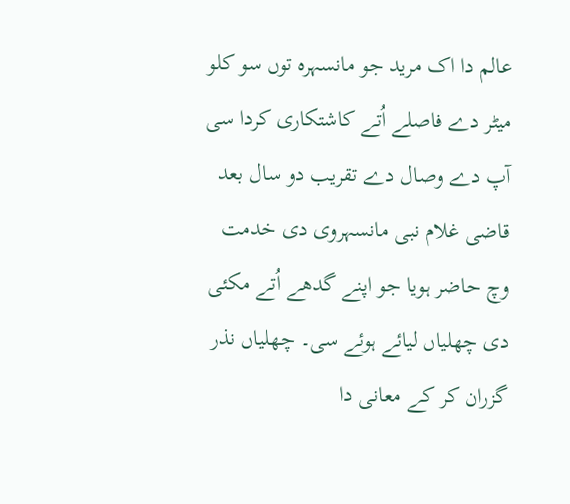عالم دا اک مرید جو مانسہرہ توں سو کلو میٹر دے فاصلے اُتے کاشتکاری کردا سی آپ دے وصال دے تقریب دو سال بعد قاضی غلام نبی مانسہروی دی خدمت وچ حاضر ہويا جو اپنے گدھے اُتے مکئی دی چھلیاں لیائے ہوئے سی۔ چھلیاں نذر گزران کر کے معانی دا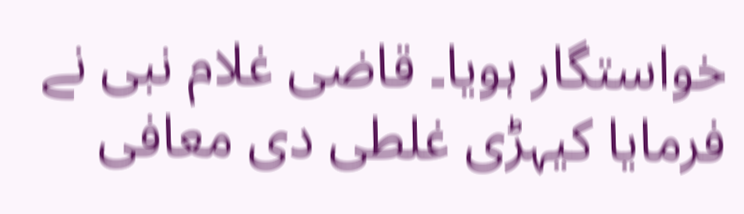خواستگار ہويا۔ قاضی غلام نبی نے فرمایا کیہڑی غلطی دی معافی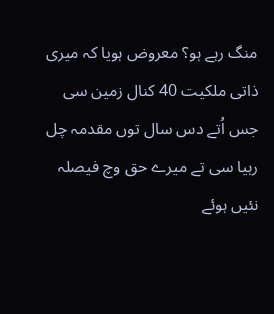منگ رہے ہو؟ معروض ہويا کہ میری ذاتی ملکیت 40 کنال زمین سی جس اُتے دس سال توں مقدمہ چل رہیا سی تے میرے حق وچ فیصلہ نئيں ہوئے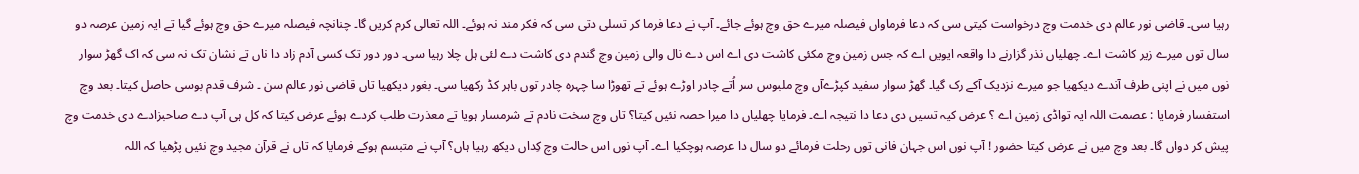رہیا سی۔ قاضی نور عالم دی خدمت وچ درخواست کيتی سی کہ دعا فرماواں فیصلہ میرے حق وچ ہوئے جائے۔ آپ نے دعا فرما کر تسلی دتی سی کہ فکر مند نہ ہوئے۔ اللہ تعالی کرم کريں گا۔ چنانچہ فیصلہ میرے حق وچ ہوئے گیا تے ایہ زمین عرصہ دو سال توں میرے زیر کاشت اے۔ چھلیاں نذر گزارنے دا واقعہ ایويں اے کہ جس زمین وچ مکئی کاشت دی اے اس دے نال والی زمین وچ گندم دی کاشت دے لئی ہل چلا رہیا سی۔ دور دور تک کسی آدم زاد دا ناں تے نشان تک نہ سی کہ اک گھڑ سوار نوں ميں نے اپنی طرف آندے دیکھیا جو میرے نزدیک آکے رک گیا۔ گھڑ سوار سفید کپڑےآں وچ ملبوس سر اُتے چادر اوڑے ہوئے تے تھوڑا سا چہرہ چادر توں باہر کڈ رکھیا سی۔ بغور دیکھیا تاں قاضی نور عالم سن ۔ شرف قدم بوسی حاصل کيتا۔ بعد وچ استفسار فرمایا : عصمت اللہ ایہ تواڈی زمین اے ؟ عرض کیہ تسيں دی دعا دا نتیجہ اے۔ فرمایا چھلیاں دا میرا حصہ نئيں کيتا؟ تاں وچ سخت نادم تے شرمسار ہويا تے معذرت طلب کردے ہوئے عرض کيتا کہ کل ہی آپ دے صاحبزادے دی خدمت وچ پیش کر دواں گا۔ بعد وچ ميں نے عرض کيتا حضور ! آپ نوں اس جہان فانی توں رحلت فرمائے دو سال دا عرصہ ہوچکيا اے۔ آپ نوں اس حالت وچ کِداں دیکھ رہیا ہاں؟ آپ نے متبسم ہوکے فرمایا کہ تاں نے قرآن مجید وچ نئيں پڑھیا کہ اللہ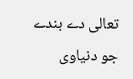تعالی دے بندے جو دنیاوی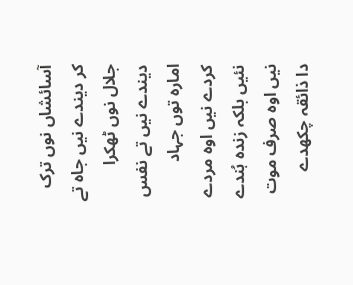آسائشاں نوں ترک کر دیندے نيں جاہ تے جلال نوں ٹھکرا دیندے نيں تے نفس امارہ توں جہاد کردے نيں اوہ مردے نئيں بلکہ زندہ ہُندے نيں اوہ صرف موت دا ذائقہ چکھدے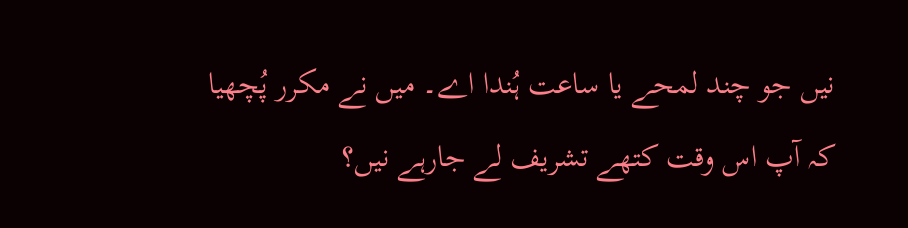نيں جو چند لمحے یا ساعت ہُندا اے۔ ميں نے مکرر پُچھیا کہ آپ اس وقت کتھے تشریف لے جارہے نيں؟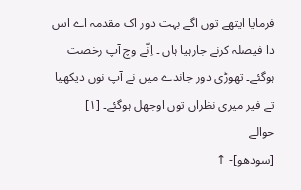فرمایا ایتھے توں اگے بہت دور اک مقدمہ اے اس دا فیصلہ کرنے جارہیا ہاں ۔ اِنّے وچ آپ رخصت ہوگئے۔ تھوڑی دور جاندے ميں نے آپ نوں دیکھیا تے فیر میری نظراں توں اوجھل ہوگئے۔ [۱]
حوالے
[سودھو]- ↑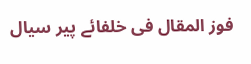فوز المقال فی خلفائے پیر سیال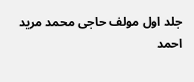جلد اول مولف حاجی محمد مرید احمد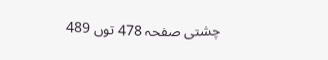چشتی صفحہ 478 توں 489